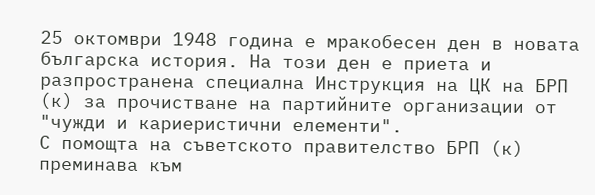25 октомври 1948 година е мракобесен ден в новата българска история. На този ден е приета и разпространена специална Инструкция на ЦК на БРП (к) за прочистване на партийните организации от "чужди и кариеристични елементи".
С помощта на съветското правителство БРП (к) преминава към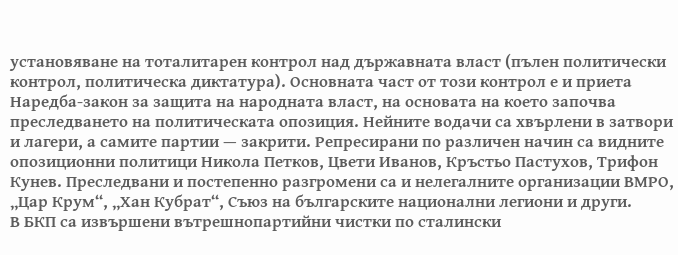установяване на тоталитарен контрол над държавната власт (пълен политически контрол, политическа диктатура). Основната част от този контрол е и приета Наредба-закон за защита на народната власт, на основата на което започва преследването на политическата опозиция. Нейните водачи са хвърлени в затвори и лагери, а самите партии — закрити. Репресирани по различен начин са видните опозиционни политици Никола Петков, Цвети Иванов, Кръстьо Пастухов, Трифон Кунев. Преследвани и постепенно разгромени са и нелегалните организации ВМРО, „Цар Крум“, „Хан Кубрат“, Съюз на българските национални легиони и други.
В БКП са извършени вътрешнопартийни чистки по сталински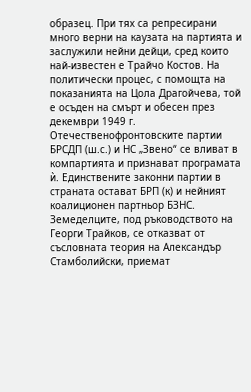образец. При тях са репресирани много верни на каузата на партията и заслужили нейни дейци, сред които най-известен е Трайчо Костов. На политически процес, с помощта на показанията на Цола Драгойчева, той е осъден на смърт и обесен през декември 1949 г.
Отечественофронтовските партии БРСДП (ш.с.) и НС „Звено“ се вливат в компартията и признават програмата ѝ. Единствените законни партии в страната остават БРП (к) и нейният коалиционен партньор БЗНС. Земеделците, под ръководството на Георги Трайков, се отказват от съсловната теория на Александър Стамболийски, приемат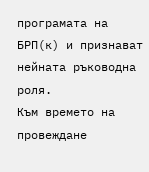програмата на БРП(к) и признават нейната ръководна роля.
Към времето на провеждане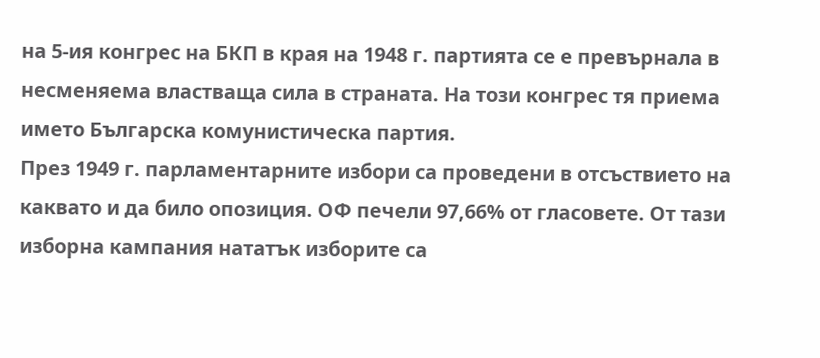на 5-ия конгрес на БКП в края на 1948 г. партията се е превърнала в несменяема властваща сила в страната. На този конгрес тя приема името Българска комунистическа партия.
През 1949 г. парламентарните избори са проведени в отсъствието на каквато и да било опозиция. ОФ печели 97,66% от гласовете. От тази изборна кампания нататък изборите са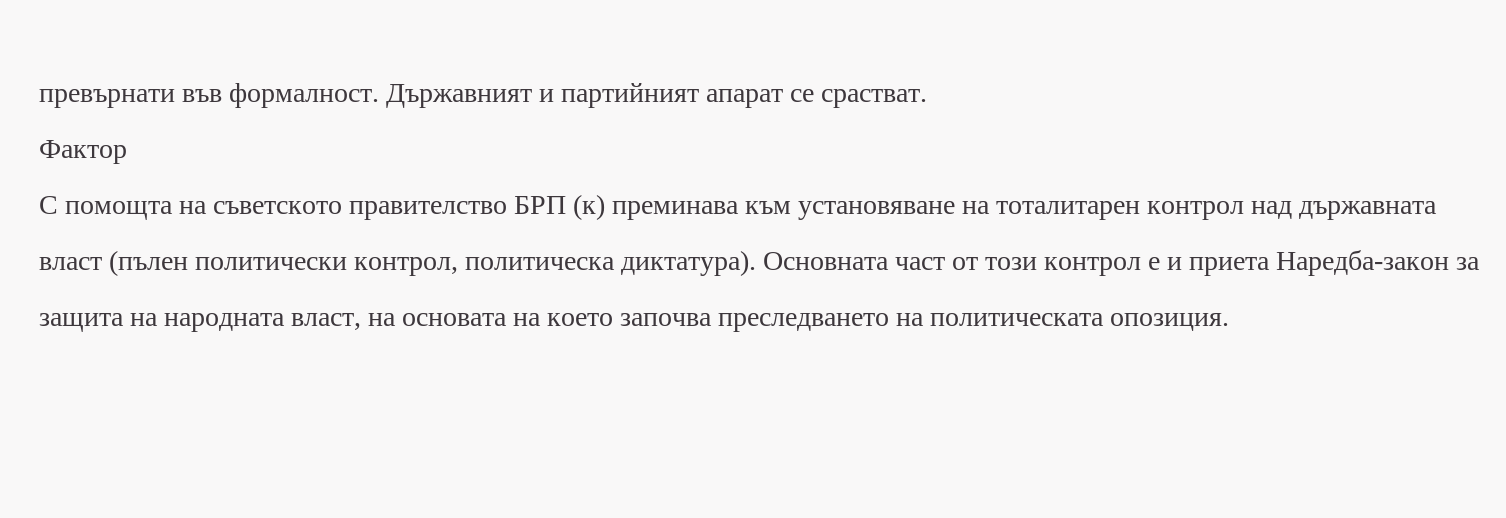превърнати във формалност. Държавният и партийният апарат се срастват.
Фактор
С помощта на съветското правителство БРП (к) преминава към установяване на тоталитарен контрол над държавната власт (пълен политически контрол, политическа диктатура). Основната част от този контрол е и приета Наредба-закон за защита на народната власт, на основата на което започва преследването на политическата опозиция.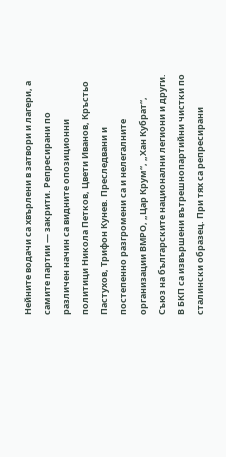Нейните водачи са хвърлени в затвори и лагери, а самите партии — закрити. Репресирани по различен начин са видните опозиционни политици Никола Петков, Цвети Иванов, Кръстьо Пастухов, Трифон Кунев. Преследвани и постепенно разгромени са и нелегалните организации ВМРО, „Цар Крум“, „Хан Кубрат“, Съюз на българските национални легиони и други.
В БКП са извършени вътрешнопартийни чистки по сталински образец. При тях са репресирани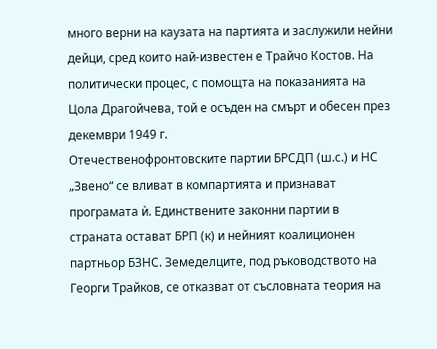много верни на каузата на партията и заслужили нейни дейци, сред които най-известен е Трайчо Костов. На политически процес, с помощта на показанията на Цола Драгойчева, той е осъден на смърт и обесен през декември 1949 г.
Отечественофронтовските партии БРСДП (ш.с.) и НС „Звено“ се вливат в компартията и признават програмата ѝ. Единствените законни партии в страната остават БРП (к) и нейният коалиционен партньор БЗНС. Земеделците, под ръководството на Георги Трайков, се отказват от съсловната теория на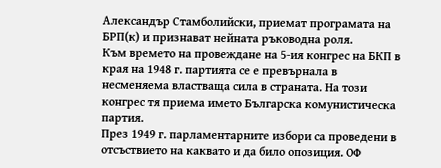Александър Стамболийски, приемат програмата на БРП(к) и признават нейната ръководна роля.
Към времето на провеждане на 5-ия конгрес на БКП в края на 1948 г. партията се е превърнала в несменяема властваща сила в страната. На този конгрес тя приема името Българска комунистическа партия.
През 1949 г. парламентарните избори са проведени в отсъствието на каквато и да било опозиция. ОФ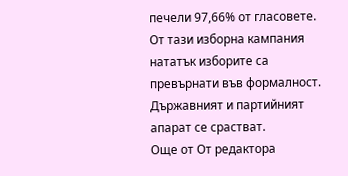печели 97,66% от гласовете. От тази изборна кампания нататък изборите са превърнати във формалност. Държавният и партийният апарат се срастват.
Още от От редактора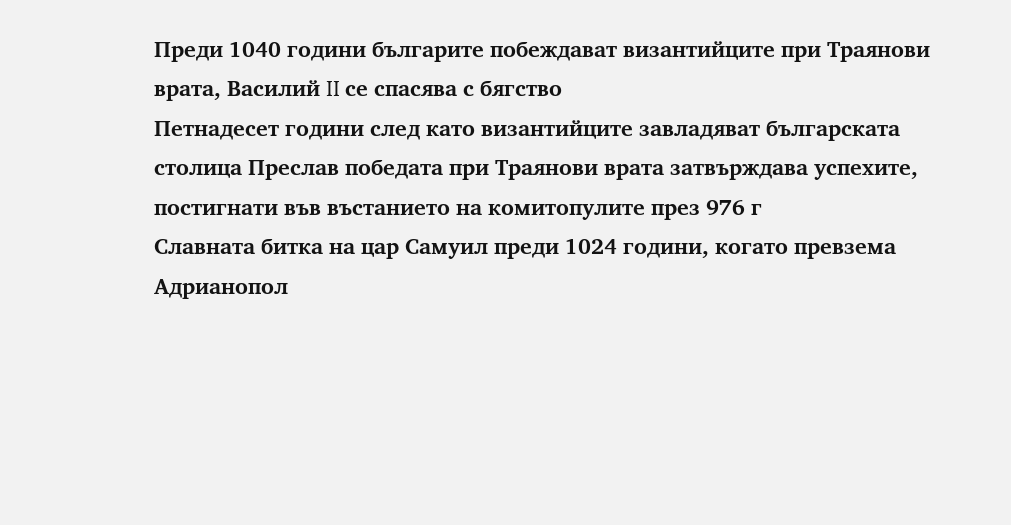Преди 1040 години българите побеждават византийците при Траянови врата, Василий II се спасява с бягство
Петнадесет години след като византийците завладяват българската столица Преслав победата при Траянови врата затвърждава успехите, постигнати във въстанието на комитопулите през 976 г
Славната битка на цар Самуил преди 1024 години, когато превзема Адрианопол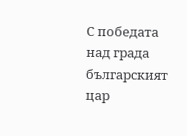С победата над града българският цар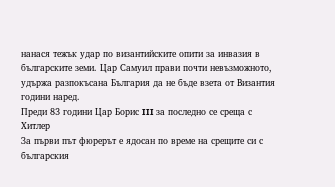нанася тежък удар по византийските опити за инвазия в българските земи. Цар Самуил прави почти невъзможното, удържа разпокъсана България да не бъде взета от Византия години наред.
Преди 83 години Цар Борис III за последно се среща с Хитлер
За първи път фюрерът е ядосан по време на срещите си с българския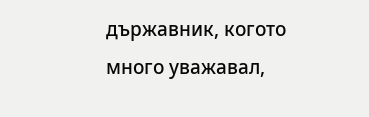държавник, когото много уважавал,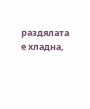раздялата е хладна,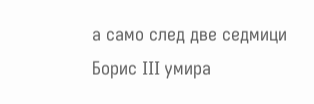а само след две седмици Борис III умира